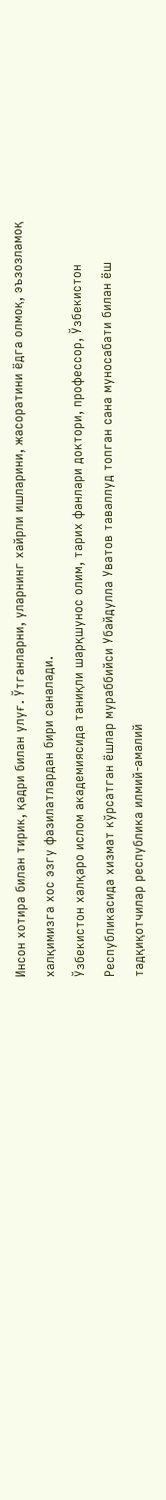Инсон хотира билан тирик, қадри билан улуғ. Ўтганларни, уларнинг хайрли ишларини, жасоратини ёдга олмоқ, эъзозламоқ халқимизга хос эзгу фазилатлардан бири саналади.
Ўзбекистон халқаро ислом академиясида таниқли шарқшунос олим, тарих фанлари доктори, профессор, Ўзбекистон Республикасида хизмат кўрсатган ёшлар мураббийси Убайдулла Уватов таваллуд топган сана муносабати билан ёш тадқиқотчилар республика илмий-амалий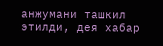анжумани ташкил этилди, дея хабар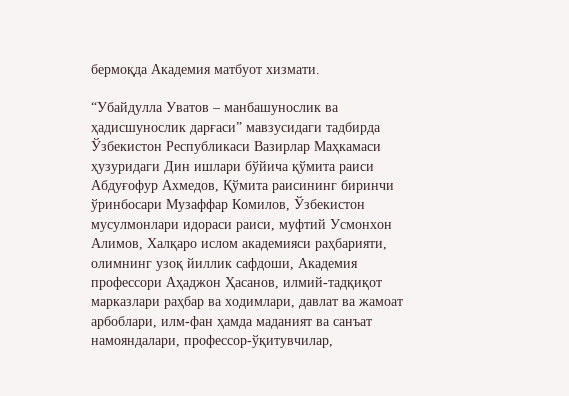бермоқда Академия матбуот хизмати.

“Убайдулла Уватов – манбашунослик ва ҳадисшунослик дарғаси” мавзусидаги тадбирда Ўзбекистон Республикаси Вазирлар Маҳкамаси ҳузуридаги Дин ишлари бўйича қўмита раиси Абдуғофур Ахмедов, Қўмита раисининг биринчи ўринбосари Музаффар Комилов, Ўзбекистон мусулмонлари идораси раиси, муфтий Усмонхон Алимов, Халқаро ислом академияси раҳбарияти, олимнинг узоқ йиллик сафдоши, Академия профессори Аҳаджон Ҳасанов, илмий-тадқиқот марказлари раҳбар ва ходимлари, давлат ва жамоат арбоблари, илм-фан ҳамда маданият ва санъат намояндалари, профессор-ўқитувчилар,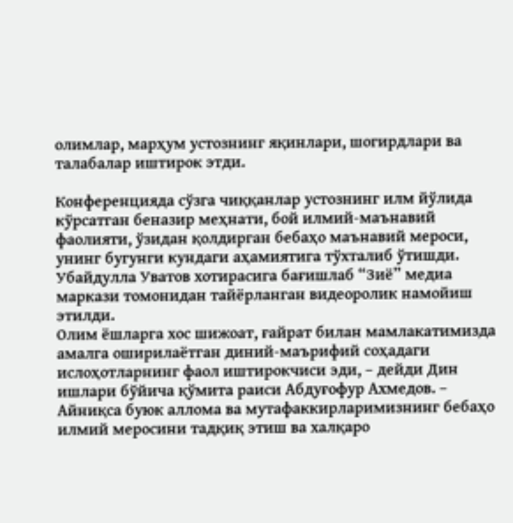олимлар, марҳум устознинг яқинлари, шогирдлари ва талабалар иштирок этди.

Конференцияда сўзга чиққанлар устознинг илм йўлида кўрсатган беназир меҳнати, бой илмий-маънавий фаолияти, ўзидан қолдирган бебаҳо маънавий мероси, унинг бугунги кундаги аҳамиятига тўхталиб ўтишди. Убайдулла Уватов хотирасига бағишлаб “Зиё” медиа маркази томонидан тайёрланган видеоролик намойиш этилди.
Олим ёшларга хос шижоат, ғайрат билан мамлакатимизда амалга оширилаётган диний-маърифий соҳадаги ислоҳотларнинг фаол иштирокчиси эди, – дейди Дин ишлари бўйича қўмита раиси Абдуғофур Ахмедов. – Айниқса буюк аллома ва мутафаккирларимизнинг бебаҳо илмий меросини тадқиқ этиш ва халқаро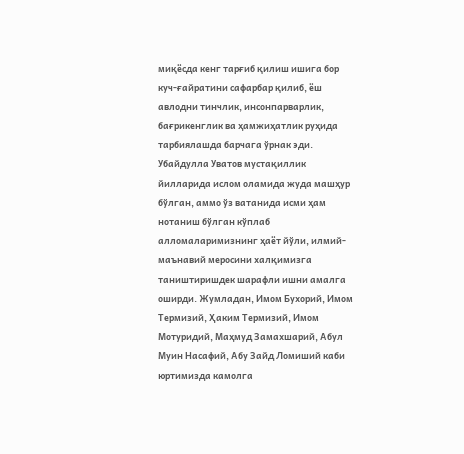миқёсда кенг тарғиб қилиш ишига бор куч-ғайратини сафарбар қилиб, ёш авлодни тинчлик, инсонпарварлик, бағрикенглик ва ҳамжиҳатлик руҳида тарбиялашда барчага ўрнак эди.
Убайдулла Уватов мустақиллик йилларида ислом оламида жуда машҳур бўлган, аммо ўз ватанида исми ҳам нотаниш бўлган кўплаб алломаларимизнинг ҳаёт йўли, илмий-маънавий меросини халқимизга таништиришдек шарафли ишни амалга оширди. Жумладан, Имом Бухорий, Имом Термизий, Ҳаким Термизий, Имом Мотуридий, Маҳмуд Замахшарий, Абул Муин Насафий, Абу Зайд Ломиший каби юртимизда камолга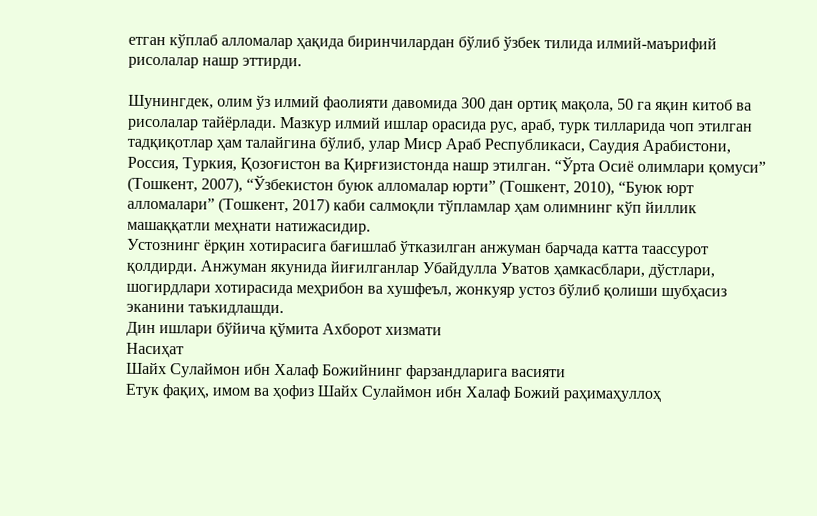етган кўплаб алломалар ҳақида биринчилардан бўлиб ўзбек тилида илмий-маърифий рисолалар нашр эттирди.

Шунингдек, олим ўз илмий фаолияти давомида 300 дан ортиқ мақола, 50 га яқин китоб ва рисолалар тайёрлади. Мазкур илмий ишлар орасида рус, араб, турк тилларида чоп этилган тадқиқотлар ҳам талайгина бўлиб, улар Миср Араб Республикаси, Саудия Арабистони, Россия, Туркия, Қозоғистон ва Қирғизистонда нашр этилган. “Ўрта Осиё олимлари қомуси” (Тошкент, 2007), “Ўзбекистон буюк алломалар юрти” (Тошкент, 2010), “Буюк юрт алломалари” (Тошкент, 2017) каби салмоқли тўпламлар ҳам олимнинг кўп йиллик машаққатли меҳнати натижасидир.
Устознинг ёрқин хотирасига бағишлаб ўтказилган анжуман барчада катта таассурот қолдирди. Анжуман якунида йиғилганлар Убайдулла Уватов ҳамкасблари, дўстлари, шогирдлари хотирасида меҳрибон ва хушфеъл, жонкуяр устоз бўлиб қолиши шубҳасиз эканини таъкидлашди.
Дин ишлари бўйича қўмита Ахборот хизмати
Насиҳат
Шайх Сулаймон ибн Халаф Божийнинг фарзандларига васияти
Етук фақиҳ, имом ва ҳофиз Шайх Сулаймон ибн Халаф Божий раҳимаҳуллоҳ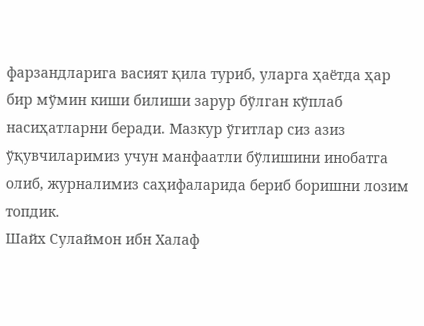фарзандларига васият қила туриб, уларга ҳаётда ҳар бир мўмин киши билиши зарур бўлган кўплаб насиҳатларни беради. Мазкур ўгитлар сиз азиз ўқувчиларимиз учун манфаатли бўлишини инобатга олиб, журналимиз саҳифаларида бериб боришни лозим топдик.
Шайх Сулаймон ибн Халаф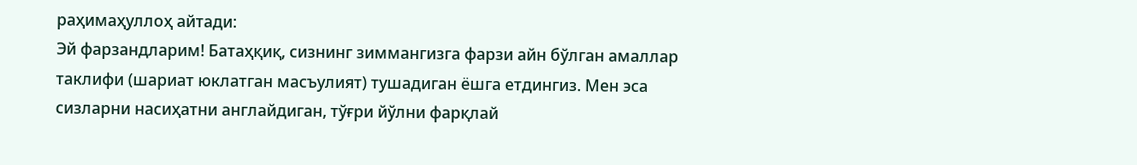раҳимаҳуллоҳ айтади:
Эй фарзандларим! Батаҳқиқ, сизнинг зиммангизга фарзи айн бўлган амаллар таклифи (шариат юклатган масъулият) тушадиган ёшга етдингиз. Мен эса сизларни насиҳатни англайдиган, тўғри йўлни фарқлай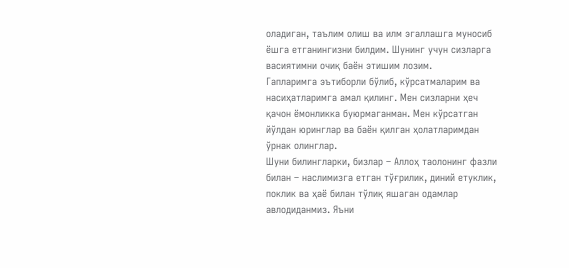оладиган, таълим олиш ва илм эгаллашга муносиб ёшга етганингизни билдим. Шунинг учун сизларга васиятимни очиқ баён этишим лозим.
Гапларимга эътиборли бўлиб, кўрсатмаларим ва насиҳатларимга амал қилинг. Мен сизларни ҳеч қачон ёмонликка буюрмаганман. Мен кўрсатган йўлдан юринглар ва баён қилган ҳолатларимдан ўрнак олинглар.
Шуни билингларки, бизлар – Аллоҳ таолонинг фазли билан – наслимизга етган тўғрилик, диний етуклик, поклик ва ҳаё билан тўлиқ яшаган одамлар авлодиданмиз. Яъни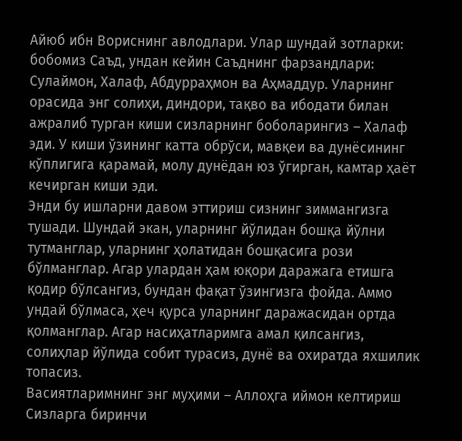Айюб ибн Вориснинг авлодлари. Улар шундай зотларки: бобомиз Саъд, ундан кейин Саъднинг фарзандлари: Сулаймон, Халаф, Абдурраҳмон ва Аҳмаддур. Уларнинг орасида энг солиҳи, диндори, тақво ва ибодати билан ажралиб турган киши сизларнинг боболарингиз – Халаф эди. У киши ўзининг катта обрўси, мавқеи ва дунёсининг кўплигига қарамай, молу дунёдан юз ўгирган, камтар ҳаёт кечирган киши эди.
Энди бу ишларни давом эттириш сизнинг зиммангизга тушади. Шундай экан, уларнинг йўлидан бошқа йўлни тутманглар, уларнинг ҳолатидан бошқасига рози бўлманглар. Агар улардан ҳам юқори даражага етишга қодир бўлсангиз, бундан фақат ўзингизга фойда. Аммо ундай бўлмаса, ҳеч қурса уларнинг даражасидан ортда қолманглар. Агар насиҳатларимга амал қилсангиз, солиҳлар йўлида собит турасиз, дунё ва охиратда яхшилик топасиз.
Васиятларимнинг энг муҳими – Аллоҳга иймон келтириш
Сизларга биринчи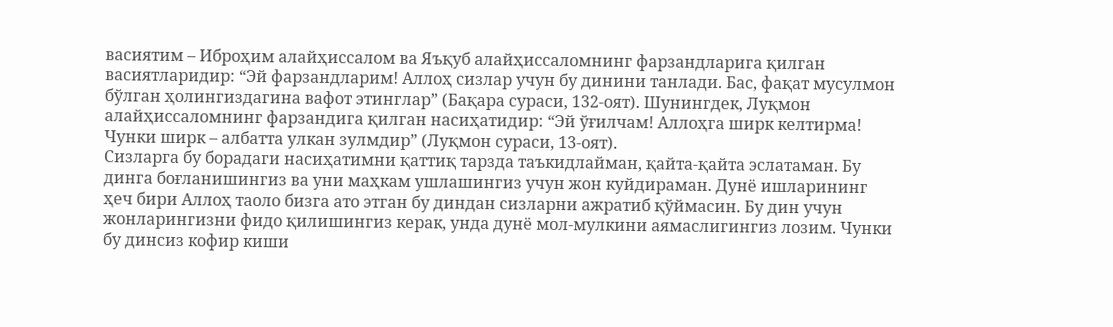васиятим – Иброҳим алайҳиссалом ва Яъқуб алайҳиссаломнинг фарзандларига қилган васиятларидир: “Эй фарзандларим! Аллоҳ сизлар учун бу динини танлади. Бас, фақат мусулмон бўлган ҳолингиздагина вафот этинглар” (Бақара сураси, 132-оят). Шунингдек, Луқмон алайҳиссаломнинг фарзандига қилган насиҳатидир: “Эй ўғилчам! Аллоҳга ширк келтирма! Чунки ширк – албатта улкан зулмдир” (Луқмон сураси, 13-оят).
Сизларга бу борадаги насиҳатимни қаттиқ тарзда таъкидлайман, қайта-қайта эслатаман. Бу динга боғланишингиз ва уни маҳкам ушлашингиз учун жон куйдираман. Дунё ишларининг ҳеч бири Аллоҳ таоло бизга ато этган бу диндан сизларни ажратиб қўймасин. Бу дин учун жонларингизни фидо қилишингиз керак, унда дунё мол-мулкини аямаслигингиз лозим. Чунки бу динсиз кофир киши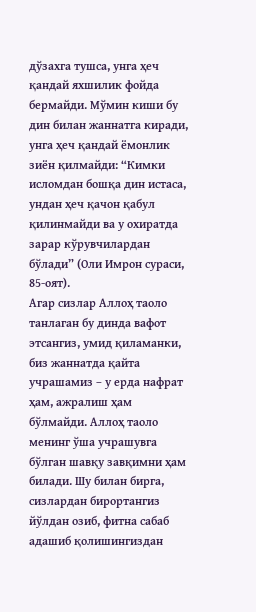дўзахга тушса, унга ҳеч қандай яхшилик фойда бермайди. Мўмин киши бу дин билан жаннатга киради, унга ҳеч қандай ёмонлик зиён қилмайди: “Кимки исломдан бошқа дин истаса, ундан ҳеч қачон қабул қилинмайди ва у охиратда зарар кўрувчилардан бўлади” (Оли Имрон сураси, 85-оят).
Агар сизлар Аллоҳ таоло танлаган бу динда вафот этсангиз, умид қиламанки, биз жаннатда қайта учрашамиз – у ерда нафрат ҳам, ажралиш ҳам бўлмайди. Аллоҳ таоло менинг ўша учрашувга бўлган шавқу завқимни ҳам билади. Шу билан бирга, сизлардан бирортангиз йўлдан озиб, фитна сабаб адашиб қолишингиздан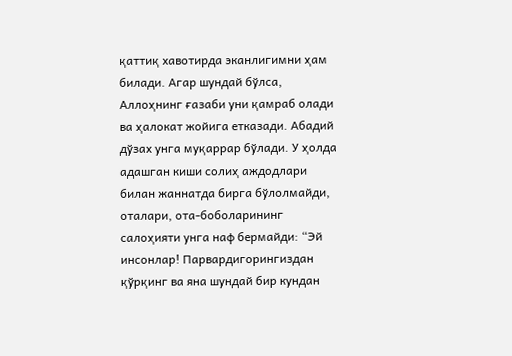қаттиқ хавотирда эканлигимни ҳам билади. Агар шундай бўлса, Аллоҳнинг ғазаби уни қамраб олади ва ҳалокат жойига етказади. Абадий дўзах унга муқаррар бўлади. У ҳолда адашган киши солиҳ аждодлари билан жаннатда бирга бўлолмайди, оталари, ота-боболарининг салоҳияти унга наф бермайди: “Эй инсонлар! Парвардигорингиздан қўрқинг ва яна шундай бир кундан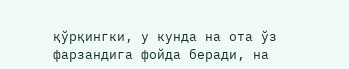қўрқингки, у кунда на ота ўз фарзандига фойда беради, на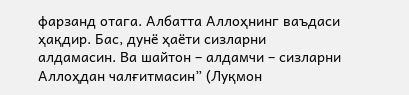фарзанд отага. Албатта Аллоҳнинг ваъдаси ҳақдир. Бас, дунё ҳаёти сизларни алдамасин. Ва шайтон – алдамчи – сизларни Аллоҳдан чалғитмасин” (Луқмон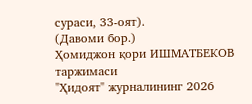сураси, 33-оят).
(Давоми бор.)
Ҳомиджон қори ИШМАТБЕКОВ
таржимаси
"Ҳидоят" журналининг 2026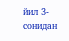йил 3-сонидан